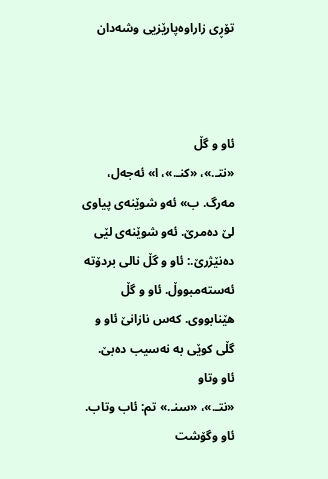تۆڕی زاراوەپارێزیی وشەدان



ئاو و گڵ
«نتـ.»، «کنـ.»، ا» ئەجەل، مەرگ. ب» ئەو شوێنەی پیاوی لێ دەمرێ. ئەو شوێنەی لێی دەنێژرێ.: ئاو و گڵ نالی بردۆتە ئەستەمبووڵ. ئاو و گڵ هێنابووی. کەس نازانێ ئاو و گڵی کوێی بە نەسیب دەبێ.
ئاو وتاو
«نتـ.»، «سنـ.» تم: ئاب وتاب.
ئاو وگۆشت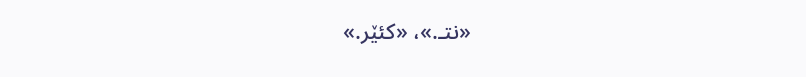«نتـ.»، «کئێر.»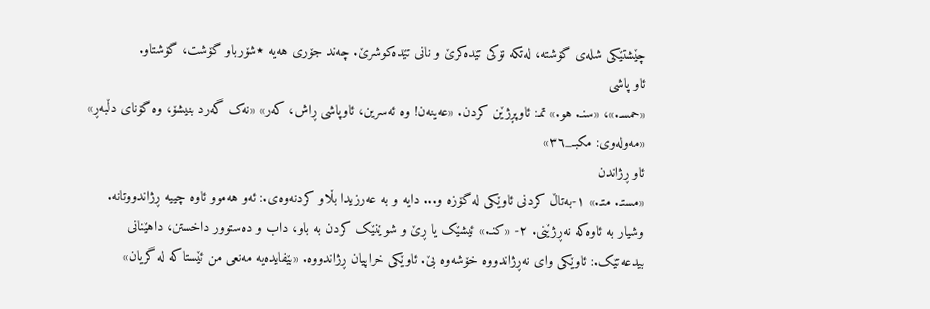چێشتێکی شلەی گۆشتە، لەتکە نۆکی تێدەکرێ و نانی تێدەکوشرێ. چەند جۆری هەیە ٭شۆرباو گۆشت، گۆشتاو.
ئاو پاشی
«حمسـ.»، «سنـ. هو.» تمـ: ئاوپڕژێن کردن. «عەینەن! وە ئەسرین، ئاوپاشی ڕاش، کەر» «نەک گەرد بنیشۆ، وە گۆنای دڵبەڕ» «مەولەوی: مکبـ_۳٦»
ئاو ڕژاندن
«مستـ. متـ.» ۱-بەتاڵ کردنی ئاوێکی لە گۆزە و... دایە و بە عەرزیدا بڵاو کردنەوەی.: ئەو هەموو ئاوە چییە ڕژاندووتانە. وشیار بە ئاوەکە نەڕژێنی. ۲- «کنـ.» ئیشێک یا ڕێ و شوێنێک کردن بە باو، داب و دەستوور داخستن، داهێنانی بیدعەتێک.: ئاوێکی وای نەڕژاندووە خۆشەوە بێ. ئاوێکی خراپیان ڕژاندووە. «بێفایدەیە مەنعی من ئێستاکە لە گریان»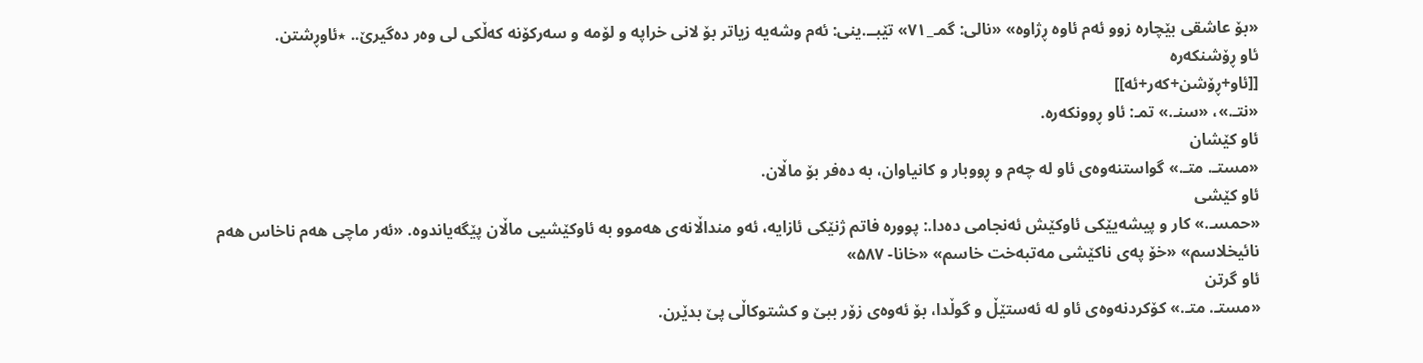«بۆ عاشقی بێچارە زوو ئەم ئاوە ڕژاوە» «نالی: گمـ_۷۱» تێبــ.ینی: ئەم وشەیە زیاتر بۆ لانی خراپە و لۆمە و سەرکۆنە کەڵکی لی وەر دەگیرێ.. ٭ئاوڕشتن.
ئاو ڕۆشنکەرە
[[ئاو+ڕۆشن+کەر+ئە]]
«نتـ.»، «سنـ.» تمـ: ئاو ڕوونکەرە.
ئاو کێشان
«مستـ. متـ.» گواستنەوەی ئاو لە چەم و ڕووبار و کانیاوان، بە دەفر بۆ ماڵان.
ئاو کێشی
«حمسـ.» کار و پیشەیێکی ئاوکێش ئەنجامی دەدا.: پوورە فاتم ژنێکی ئازایە، ئەو منداڵانەی هەموو بە ئاوکێشیی ماڵان پێگەیاندوە. «ئەر ماچی هەم ناخاس هەم نائیخلاسم» «خۆ پەی ناکێشی مەتبەخت خاسم» «خانا- ۵۸۷»
ئاو گرتن
«مستـ. متـ.» کۆکردنەوەی ئاو لە ئەستێڵ و گوڵدا، بۆ ئەوەی زۆر ببێ و کشتوکاڵی پێ بدێرن.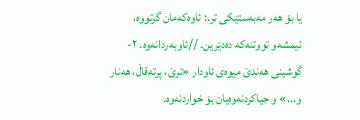یا بۆ هەر مەبەستێکی تر.: ئاوەکەمان گرتووە، ئیمشەو تووتنەکە دەدێرین. //ئاوبەردانەوە. ۲- گوشینی هەندێ میوەی ئاودار «ترێ، پرتەقاڵ، هەنار و...» و جیاکردنەوەیان بۆ خواردنەوە.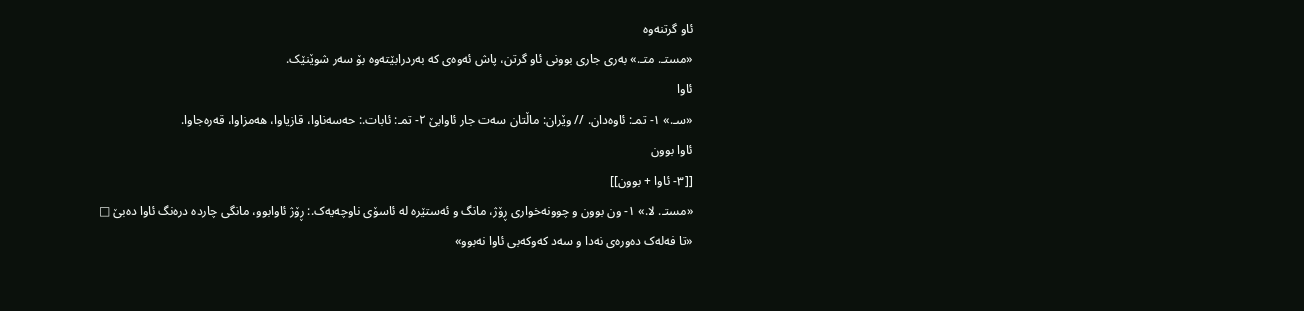ئاو گرتنەوە
«مستـ. متـ.» بەری جاری بوونی ئاو گرتن، پاش ئەوەی کە بەردرابێتەوە بۆ سەر شوێنێک.
ئاوا
«سـ.» ١- تمـ: ئاوەدان. // وێران: ماڵتان سەت جار ئاوابێ ٢- تمـ: ئابات.: حەسەناوا، قازیاوا، هەمزاوا، قەرەجاوا.
ئاوا بوون
[[٣- ئاوا + بوون]]
«مستـ. لا.» ١- ون بوون و چوونەخواری ڕۆژ، مانگ و ئەستێرە لە ئاسۆی ناوچەیەک.: ڕۆژ ئاوابوو، مانگی چاردە درەنگ ئاوا دەبێ □ «تا فەلەک دەورەی نەدا و سەد کەوکەبی ئاوا نەبوو»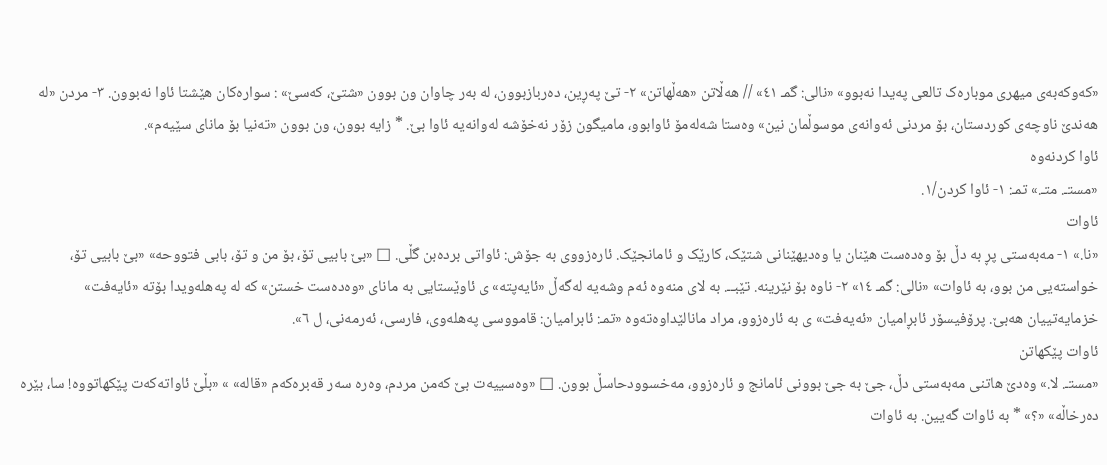«کەوکەبەی میهری موبارەک تالعی پەیدا نەبوو» «نالی: گمـ ٤١» // هەڵاتن «هەڵهاتن» ٢- تێ پەڕین، دەربازبوون، لە بەر چاوان ون بوون «شتێ، کەسێ» : سوارەکان هێشتا ئاوا نەبوون. ٣- مردن «لە هەندێ ناوچەی کوردستان، بۆ مردنی ئەوانەی موسوڵمان نین» وەستا شەلەمۆ ئاوابوو، مامیگون زۆر نەخۆشە لەوانەیە ئاوا بێ. * زایە بوون، ون بوون «تەنیا بۆ مانای سێیەم».
ئاوا کردنەوە
«مستـ. متـ.» تمـ: ١- ئاوا کردن/١.
ئاوات
«نا.» ١- مەبەستی پڕ بە دڵ بۆ وەدەست هێنان یا وەدیهێنانی شتێک، کارێک و ئامانجێک. ئارەزووی بە جۆش: ئاواتی بردەبن گڵی. □ «بێ بابیی تۆ، بۆ من و تۆ، بابی فتووحە» «بێ بابیی تۆ، خواستەیی من بوو، بە ئاوات» «نالی: گمـ ١٤» ٢- ناوە بۆ نێرینە. تێبــ. بە لای منەوە ئەم وشەیە لەگەڵ «ئایەپتە» ی ئاوێستایی بە مانای «وەدەست خستن» کە لە پەهلەویدا بۆتە «ئایەفت» خزمایەتییان هەبێ. پرۆفیسۆر ئابڕامیان «ئەیەفت» ی بە ئارەزوو، مراد مانالێداوەتەوە «تمـ: ئابرامیان: قامووسی پەهلەوی، فارسی، ئەرمەنی، ل ٦».
ئاوات پێکهاتن
«مستـ. لا.» وەدێ هاتنی مەبەستی دڵ، جێ بە جێ بوونی ئامانج و ئارەزوو، مەخسوودحاسڵ بوون. □ «وەسییەت بێ کەمن مردم، وەرە سەر قەبرەکەم «قالە» » «بڵێ ئاواتەکەت پێکهاتووە! سا، بێرە دەرخاڵە» «؟» * بە ئاوات گەیین. بە ئاوات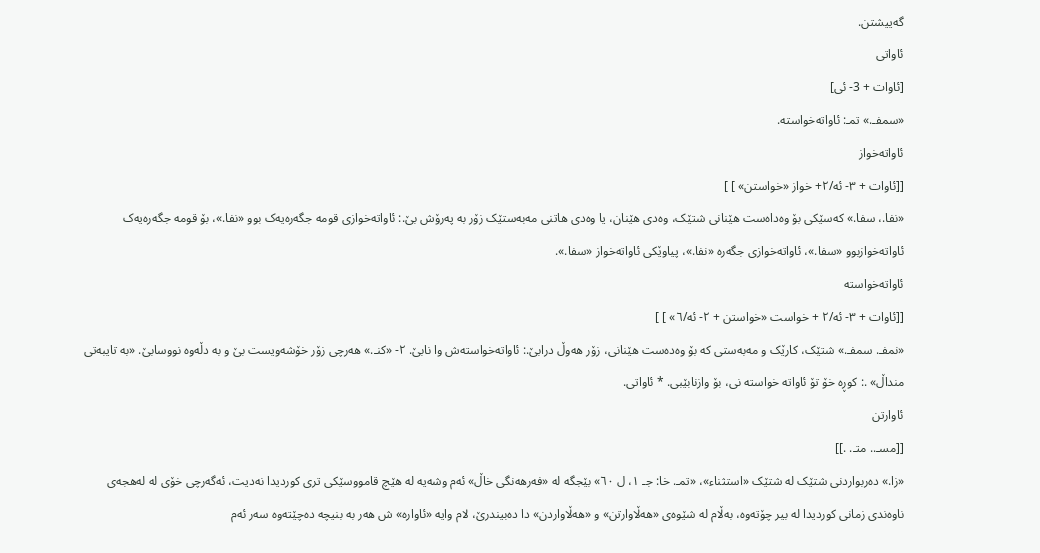گەییشتن.
ئاواتی
[ئاوات + 3- ئی]
«سمفـ.» تمـ: ئاواتەخواستە.
ئاواتەخواز
[[ئاوات + ٣- ئه‌/٢+ خواز «خواستن» ] ]
«نفا.، سفا.» کەسێکی بۆ وەداەست هێنانی شتێک، وەدی هێنان، یا وەدی هاتنی مەبەستێک زۆر بە پەرۆش بێ.: ئاواتەخوازی قومە جگەرەیەک بوو «نفا.»، بۆ قومە جگەرەیەک ئاواتەخوازبوو «سفا.»، ئاواتەخوازی جگەرە «نفا.»، پیاوێکی ئاواتەخواز «سفا.».
ئاواتەخواستە
[[ئاوات + ٣- ئه‌/٢ + خواست «خواستن + ٢- ئه‌/٦» ] ]
«نمفـ. سمفـ.» شتێک، کارێک و مەبەستی کە بۆ وەدەست هێنانی، زۆر هەوڵ درابێ.: ئاواتەخواستەش وا نابێ. ٢- «کنـ.» هەرچی زۆر خۆشەویست بێ و بە دڵەوە نووسابێ. «بە تایبەتی منداڵ» .: کوڕە خۆ تۆ ئاواتە خواستە نی، بۆ وازنابێبی. * ئاواتی.
ئاوارتن
[[مسـ.. متـ. .]]
«زا.» دەربواردنی شتێک لە شتێک «استثناء»، «تمـ. خا: جـ ١، ل ٦٠» بێجگە لە «فەرهەنگی خاڵ» ئەم وشەیە لە هێچ قامووسێکی تری کوردیدا نەدیت، ئەگەرچی خۆی لە لەهجەی ناوەندی زمانی کوردیدا لە بیر چۆتەوه، بەڵام لە شێوەی «هەڵاوارتن» و «هەڵاواردن» دا دەبیندرێ، لام وایە «ئاوارە» ش هەر بە بنیچە دەچێتەوە سەر ئەم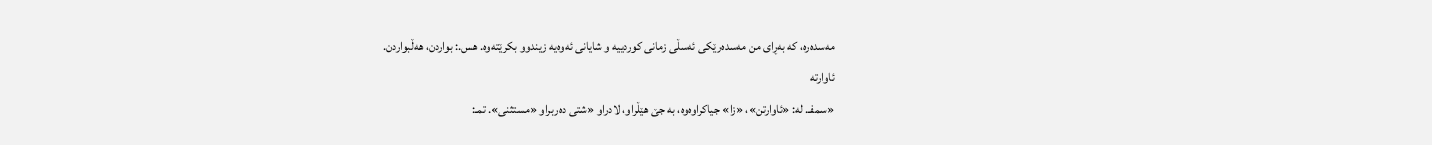مەسدەره، کە بەڕای من مەسدەرێکی ئەسڵی زمانی کوردییە و شایانی ئەوەیە زیندوو بکرێتەوە. هس.: بواردن، هەڵبواردن.
ئاوارتە
«سمفـ. لە: «ئاوارتن»، «زا» جیاکراوەوه، بە جێ هێڵراو، لادراو «شتی دەربراو «مستثنی». تمـ: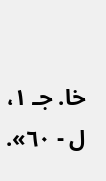خا. جـ ١، ل - ٦٠».